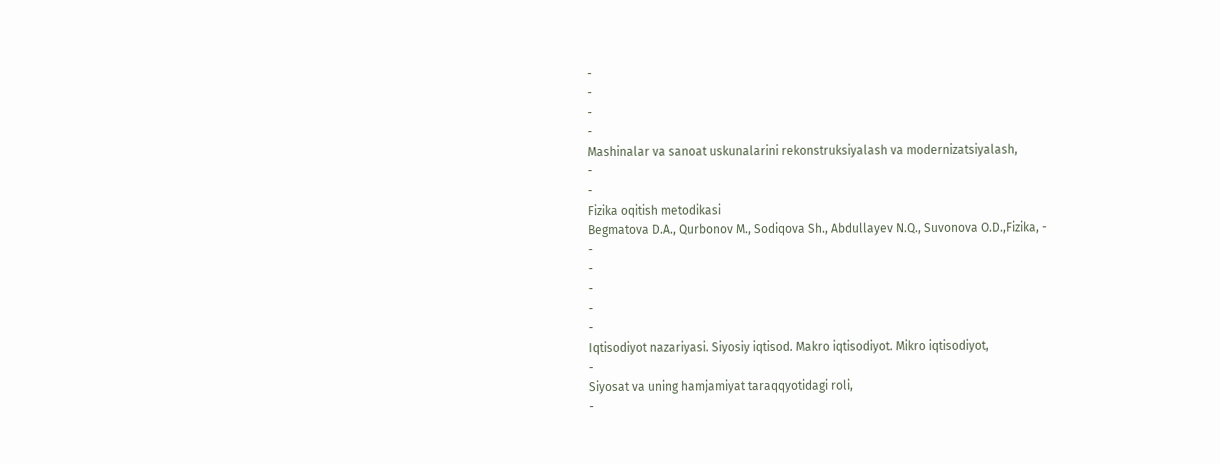-
-
-
-
Mashinalar va sanoat uskunalarini rekonstruksiyalash va modernizatsiyalash,
-
-
Fizika oqitish metodikasi
Begmatova D.A., Qurbonov M., Sodiqova Sh., Abdullayev N.Q., Suvonova O.D.,Fizika, -
-
-
-
-
-
Iqtisodiyot nazariyasi. Siyosiy iqtisod. Makro iqtisodiyot. Mikro iqtisodiyot,
-
Siyosat va uning hamjamiyat taraqqyotidagi roli,
-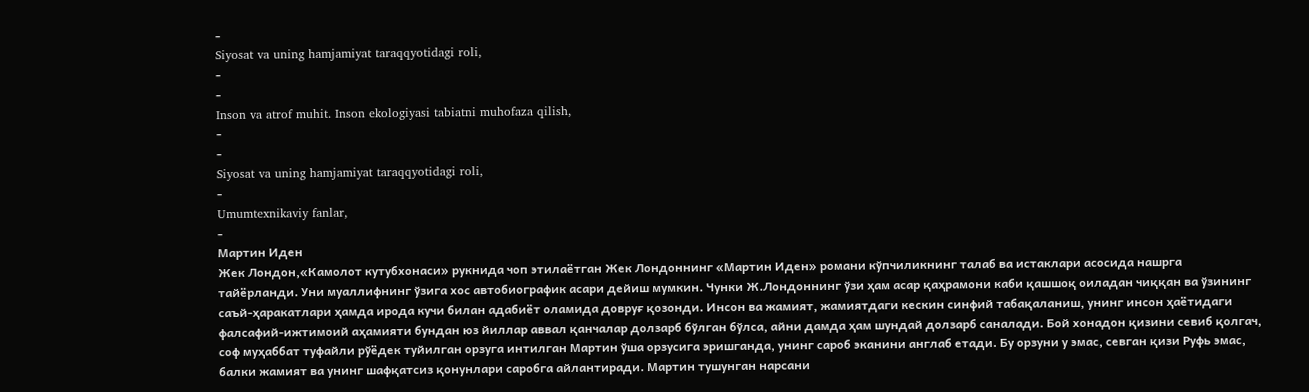-
Siyosat va uning hamjamiyat taraqqyotidagi roli,
-
-
Inson va atrof muhit. Inson ekologiyasi tabiatni muhofaza qilish,
-
-
Siyosat va uning hamjamiyat taraqqyotidagi roli,
-
Umumtexnikaviy fanlar,
-
Мартин Иден
Жек Лондон,«Камолот кутубхонаси» рукнида чоп этилаётган Жек Лондоннинг «Мартин Иден» романи кўпчиликнинг талаб ва истаклари асосида нашрга тайёрланди. Уни муаллифнинг ўзига хос автобиографик асари дейиш мумкин. Чунки Ж.Лондоннинг ўзи ҳам асар қаҳрамони каби қашшоқ оиладан чиққан ва ўзининг саъй-ҳаракатлари ҳамда ирода кучи билан адабиёт оламида довруғ қозонди. Инсон ва жамият, жамиятдаги кескин синфий табақаланиш, унинг инсон ҳаётидаги фалсафий-ижтимоий аҳамияти бундан юз йиллар аввал қанчалар долзарб бўлган бўлса, айни дамда ҳам шундай долзарб саналади. Бой хонадон қизини севиб қолгач, соф муҳаббат туфайли рўёдек туйилган орзуга интилган Мартин ўша орзусига эришганда, унинг сароб эканини англаб етади. Бу орзуни у эмас, севган қизи Руфь эмас, балки жамият ва унинг шафқатсиз қонунлари саробга айлантиради. Мартин тушунган нарсани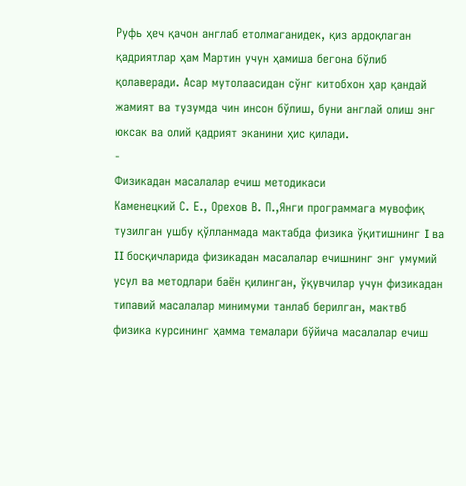Руфь ҳеч қачон англаб етолмаганидек, қиз ардоқлаган қадриятлар ҳам Мартин учун ҳамиша бегона бўлиб қолаверади. Асар мутолаасидан сўнг китобхон ҳар қандай жамият ва тузумда чин инсон бўлиш, буни англай олиш энг юксак ва олий қадрият эканини ҳис қилади.
-
Физикадан масалалар ечиш методикаси
Каменецкий С. Е., Орехов В. П.,Янги программага мувофиқ тузилган ушбу қўлланмада мактабда физика ўқитишнинг I ва II босқичларида физикадан масалалар ечишнинг энг умумий усул ва методлари баён қилинган, ўқувчилар учун физикадан типавий масалалар минимуми танлаб берилган, мактвб физика курсининг ҳамма темалари бўйича масалалар ечиш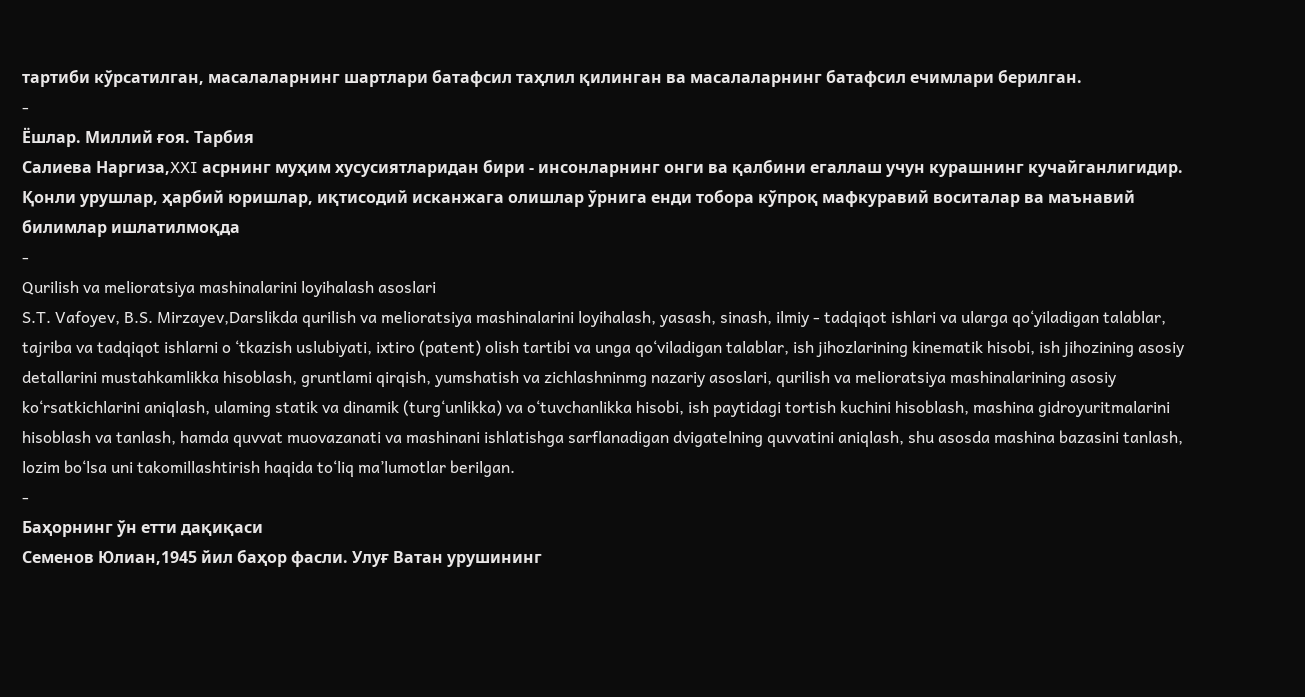тартиби кўрсатилган, масалаларнинг шартлари батафсил таҳлил қилинган ва масалаларнинг батафсил ечимлари берилган.
-
Ёшлар. Миллий ғоя. Тарбия
Салиева Наргиза,XXI асрнинг муҳим хусусиятларидан бири - инсонларнинг онги ва қалбини егаллаш учун курашнинг кучайганлигидир. Қонли урушлар, ҳарбий юришлар, иқтисодий исканжага олишлар ўрнига енди тобора кўпроқ мафкуравий воситалар ва маънавий билимлар ишлатилмоқда
-
Qurilish va melioratsiya mashinalarini loyihalash asoslari
S.T. Vafoyev, B.S. Mirzayev,Darslikda qurilish va melioratsiya mashinalarini loyihalash, yasash, sinash, ilmiy - tadqiqot ishlari va ularga qo‘yiladigan talablar, tajriba va tadqiqot ishlarni o ‘tkazish uslubiyati, ixtiro (patent) olish tartibi va unga qo‘viladigan talablar, ish jihozlarining kinematik hisobi, ish jihozining asosiy detallarini mustahkamlikka hisoblash, gruntlami qirqish, yumshatish va zichlashninmg nazariy asoslari, qurilish va melioratsiya mashinalarining asosiy ko‘rsatkichlarini aniqlash, ulaming statik va dinamik (turg‘unlikka) va o‘tuvchanlikka hisobi, ish paytidagi tortish kuchini hisoblash, mashina gidroyuritmalarini hisoblash va tanlash, hamda quvvat muovazanati va mashinani ishlatishga sarflanadigan dvigatelning quvvatini aniqlash, shu asosda mashina bazasini tanlash, lozim bo‘lsa uni takomillashtirish haqida to‘liq ma’lumotlar berilgan.
-
Баҳорнинг ўн етти дақиқаси
Семенов Юлиан,1945 йил баҳор фасли. Улуғ Ватан урушининг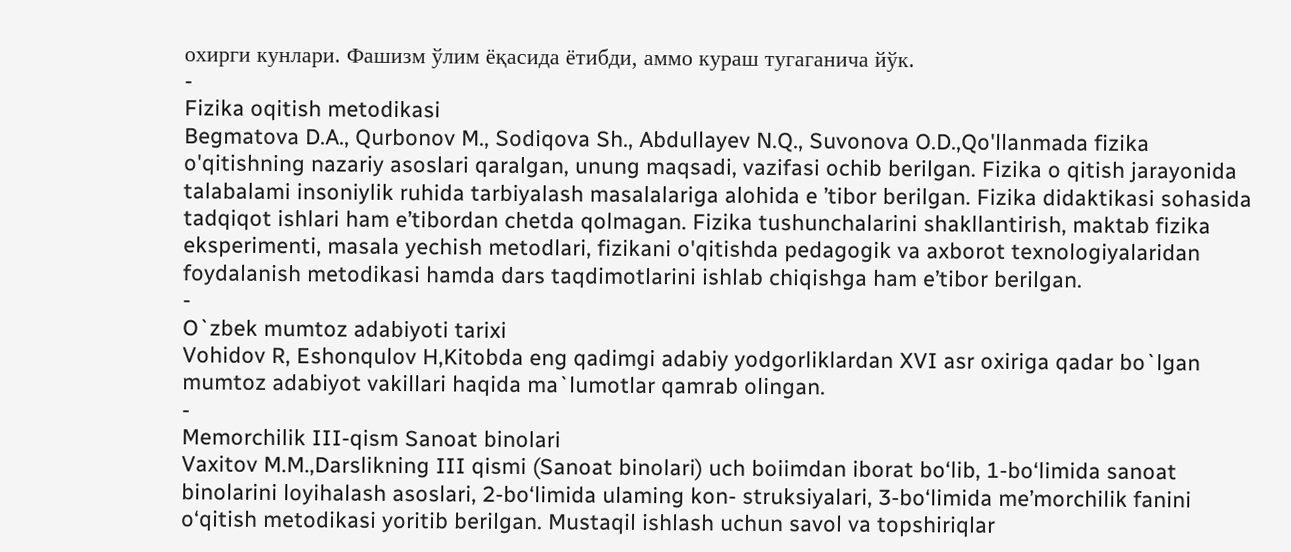охирги кунлари. Фашизм ўлим ёқасида ётибди, аммо кураш тугаганича йўк.
-
Fizika oqitish metodikasi
Begmatova D.A., Qurbonov M., Sodiqova Sh., Abdullayev N.Q., Suvonova O.D.,Qo'llanmada fizika o'qitishning nazariy asoslari qaralgan, unung maqsadi, vazifasi ochib berilgan. Fizika o qitish jarayonida talabalami insoniylik ruhida tarbiyalash masalalariga alohida e ’tibor berilgan. Fizika didaktikasi sohasida tadqiqot ishlari ham e’tibordan chetda qolmagan. Fizika tushunchalarini shakllantirish, maktab fizika eksperimenti, masala yechish metodlari, fizikani o'qitishda pedagogik va axborot texnologiyalaridan foydalanish metodikasi hamda dars taqdimotlarini ishlab chiqishga ham e’tibor berilgan.
-
O`zbek mumtoz adabiyoti tarixi
Vohidov R, Eshonqulov H,Kitobda eng qadimgi adabiy yodgorliklardan XVI asr oxiriga qadar bo`lgan mumtoz adabiyot vakillari haqida ma`lumotlar qamrab olingan.
-
Memorchilik III-qism Sanoat binolari
Vaxitov M.M.,Darslikning III qismi (Sanoat binolari) uch boiimdan iborat bo‘lib, 1-bo‘limida sanoat binolarini loyihalash asoslari, 2-bo‘limida ulaming kon- struksiyalari, 3-bo‘limida me’morchilik fanini o‘qitish metodikasi yoritib berilgan. Mustaqil ishlash uchun savol va topshiriqlar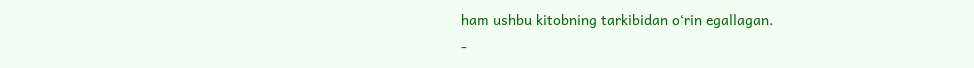ham ushbu kitobning tarkibidan o‘rin egallagan.
-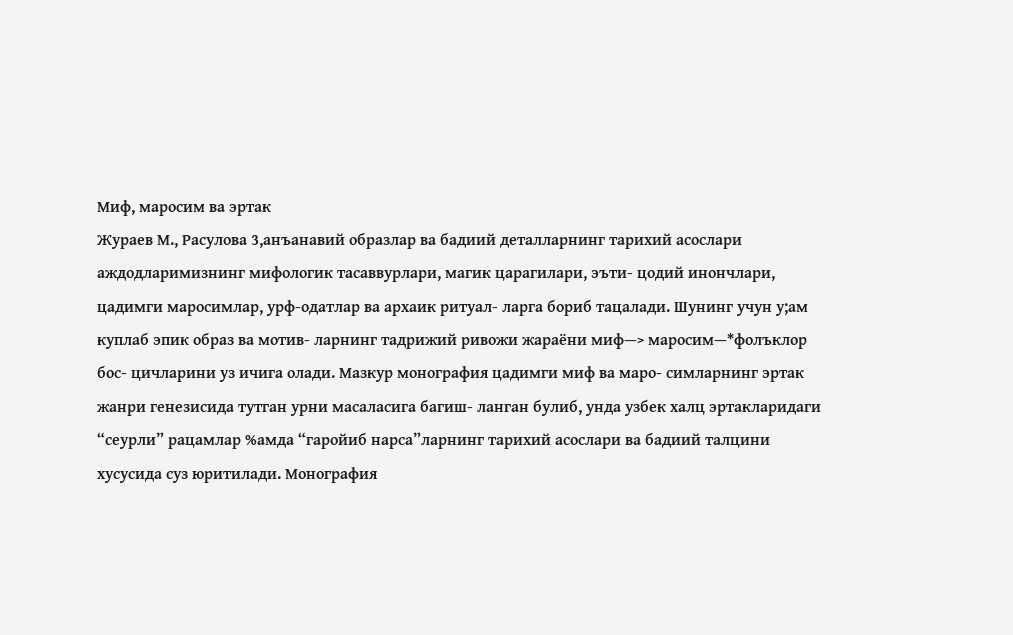Миф, маросим ва эртак
Жураев М., Расулова 3,анъанавий образлар ва бадиий деталларнинг тарихий асослари аждодларимизнинг мифологик тасаввурлари, магик царагилари, эъти- цодий инончлари, цадимги маросимлар, урф-одатлар ва архаик ритуал- ларга бориб тацалади. Шунинг учун у;ам куплаб эпик образ ва мотив- ларнинг тадрижий ривожи жараёни миф—> маросим—*фолъклор бос- цичларини уз ичига олади. Мазкур монография цадимги миф ва маро- симларнинг эртак жанри генезисида тутган урни масаласига багиш- ланган булиб, унда узбек халц эртакларидаги “сеурли” рацамлар %амда “гаройиб нарса”ларнинг тарихий асослари ва бадиий талцини хусусида суз юритилади. Монография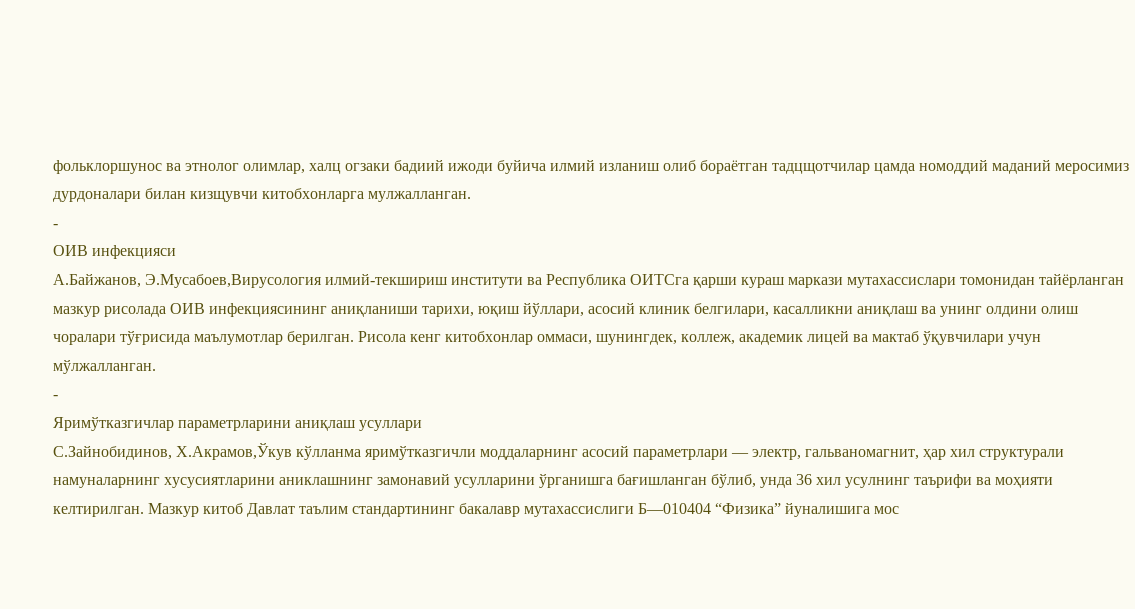фольклоршунос ва этнолог олимлар, халц огзаки бадиий ижоди буйича илмий изланиш олиб бораётган тадцщотчилар цамда номоддий маданий меросимиз дурдоналари билан кизщувчи китобхонларга мулжалланган.
-
ОИВ инфекцияси
А.Байжанов, Э.Мусабоев,Вирусология илмий-текшириш институти ва Республика ОИТСга қарши кураш маркази мутахассислари томонидан тайёрланган мазкур рисолада ОИВ инфекциясининг аниқланиши тарихи, юқиш йўллари, асосий клиник белгилари, касалликни аниқлаш ва унинг олдини олиш чоралари тўғрисида маълумотлар берилган. Рисола кенг китобхонлар оммаси, шунингдек, коллеж, академик лицей ва мактаб ўқувчилари учун мўлжалланган.
-
Яримўтказгичлар параметрларини аниқлаш усуллари
С.Зайнобидинов, Х.Акрамов,Ўкув кўлланма яримўтказгичли моддаларнинг асосий параметрлари — электр, гальваномагнит, ҳар хил структурали намуналарнинг хусусиятларини аниклашнинг замонавий усулларини ўрганишга бағишланган бўлиб, унда 36 хил усулнинг таърифи ва моҳияти келтирилган. Мазкур китоб Давлат таълим стандартининг бакалавр мутахассислиги Б—010404 “Физика” йуналишига мос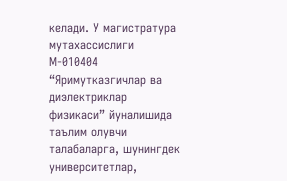келади. У магистратура мутахассислиги М-010404 “Яримутказгичлар ва диэлектриклар физикаси” йуналишида таълим олувчи талабаларга, шунингдек университетлар,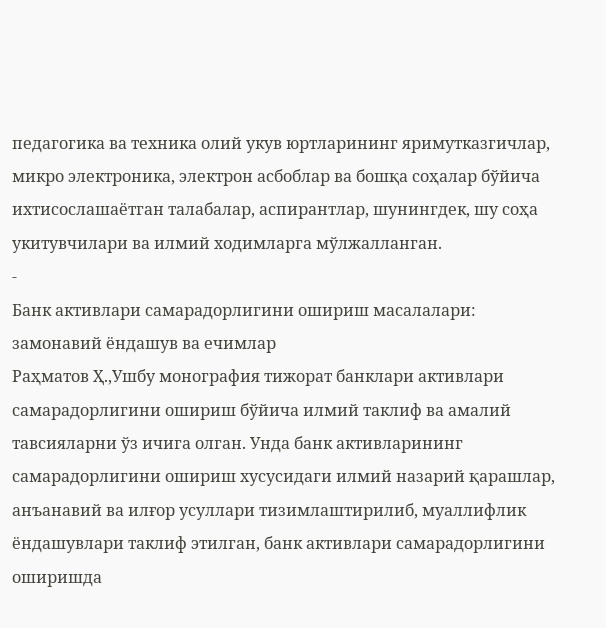педагогика ва техника олий укув юртларининг яримутказгичлар, микро электроника, электрон асбоблар ва бошқа соҳалар бўйича ихтисослашаётган талабалар, аспирантлар, шунингдек, шу соҳа укитувчилари ва илмий ходимларга мўлжалланган.
-
Банк активлари самарадорлигини ошириш масалалари: замонавий ёндашув ва ечимлар
Раҳматов Ҳ.,Ушбу монография тижорат банклари активлари самарадорлигини ошириш бўйича илмий таклиф ва амалий тавсияларни ўз ичига олган. Унда банк активларининг самарадорлигини ошириш хусусидаги илмий назарий қарашлар, анъанавий ва илғор усуллари тизимлаштирилиб, муаллифлик ёндашувлари таклиф этилган, банк активлари самарадорлигини оширишда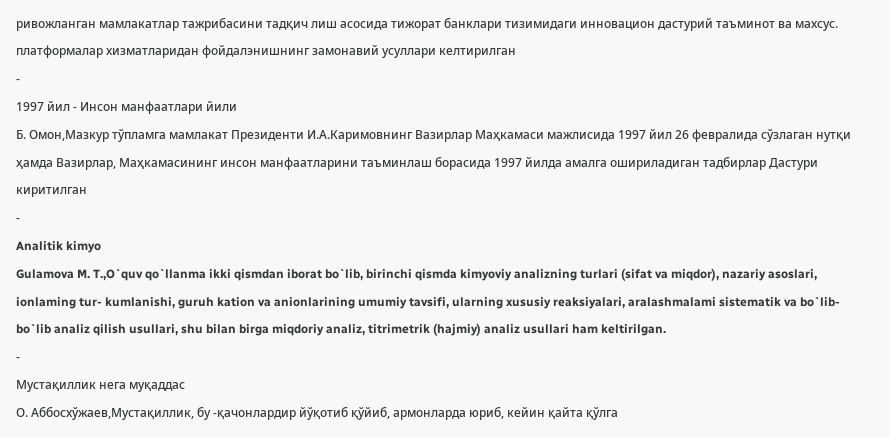ривожланган мамлакатлар тажрибасини тадқич лиш асосида тижорат банклари тизимидаги инновацион дастурий таъминот ва махсус. платформалар хизматларидан фойдалэнишнинг замонавий усуллари келтирилган
-
1997 йил - Инсон манфаатлари йили
Б. Омон,Мазкур тўпламга мамлакат Президенти И.А.Каримовнинг Вазирлар Маҳкамаси мажлисида 1997 йил 26 февралида сўзлаган нутқи ҳамда Вазирлар, Маҳкамасининг инсон манфаатларини таъминлаш борасида 1997 йилда амалга ошириладиган тадбирлар Дастури киритилган
-
Analitik kimyo
Gulamova M. T.,O`quv qo`llanma ikki qismdan iborat bo`lib, birinchi qismda kimyoviy analizning turlari (sifat va miqdor), nazariy asoslari, ionlaming tur- kumlanishi, guruh kation va anionlarining umumiy tavsifi, ularning xususiy reaksiyalari, aralashmalami sistematik va bo`lib-bo`lib analiz qilish usullari, shu bilan birga miqdoriy analiz, titrimetrik (hajmiy) analiz usullari ham keltirilgan.
-
Мустақиллик нега муқаддас
О. Аббосхўжаев,Мустақиллик, бу -қачонлардир йўқотиб қўйиб, армонларда юриб, кейин қайта қўлга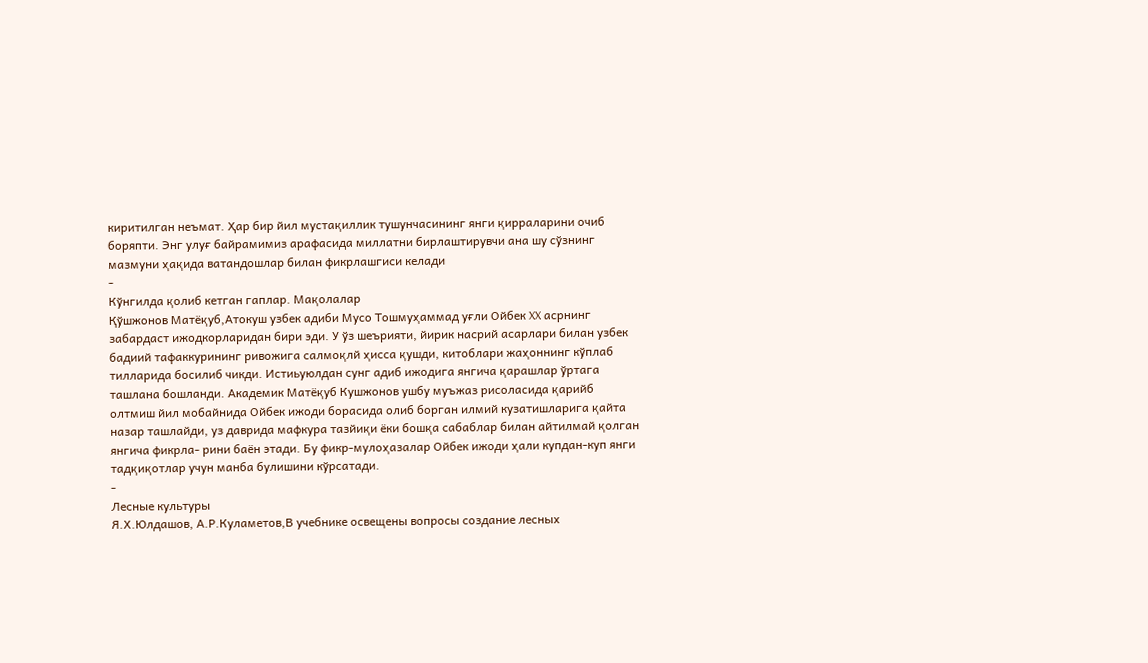киритилган неъмат. Ҳар бир йил мустақиллик тушунчасининг янги қирраларини очиб боряпти. Энг улуғ байрамимиз арафасида миллатни бирлаштирувчи ана шу сўзнинг мазмуни ҳақида ватандошлар билан фикрлашгиси келади
-
Кўнгилда қолиб кетган гаплар. Мақолалар
Қўшжонов Матёқуб,Атокуш узбек адиби Мусо Тошмуҳаммад уғли Ойбек XX асрнинг забардаст ижодкорларидан бири эди. У ўз шеърияти, йирик насрий асарлари билан узбек бадиий тафаккурининг ривожига салмоқлй ҳисса қушди, китоблари жаҳоннинг кўплаб тилларида босилиб чикди. Истиьуюлдан сунг адиб ижодига янгича қарашлар ўртага ташлана бошланди. Академик Матёқуб Кушжонов ушбу муъжаз рисоласида қарийб олтмиш йил мобайнида Ойбек ижоди борасида олиб борган илмий кузатишларига қайта назар ташлайди, уз даврида мафкура тазйиқи ёки бошқа сабаблар билан айтилмай қолган янгича фикрла- рини баён этади. Бу фикр-мулоҳазалар Ойбек ижоди ҳали купдан-куп янги тадқиқотлар учун манба булишини кўрсатади.
-
Лесные культуры
Я.Х.Юлдашов, А.Р.Куламетов,В учебнике освещены вопросы создание лесных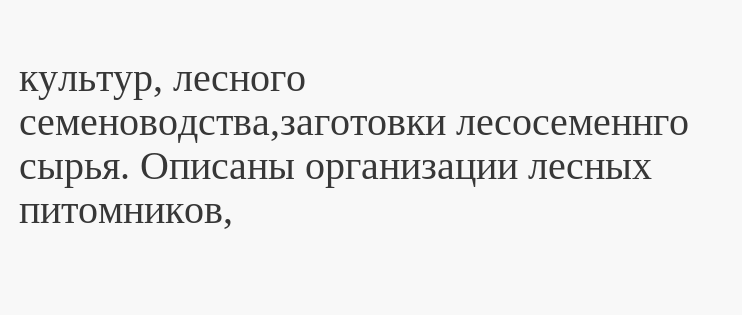культур, лесного семеноводства,заготовки лесосеменнго сырья. Описаны организации лесных питомников,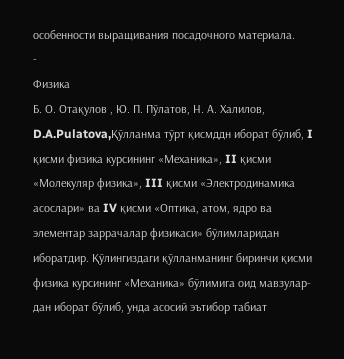особенности выращивания посадочного материала.
-
Физика
Б. О. Отақулов , Ю. П. Пўлатов, Н. А. Халилов, D.A.Pulatova,Қўлланма тўрт қисмддн иборат бўлиб, I қисми физика курсининг «Механика», II қисми «Молекуляр физика», III қисми «Электродинамика асослари» ва IV қисми «Оптика, атом, ядро ва элементар заррачалар физикаси» бўлимларидан иборатдир. Қўлингиздаги қўлланманинг биринчи қисми физика курсининг «Механика» бўлимига оид мавзулар-дан иборат бўлиб, унда асосий эътибор табиат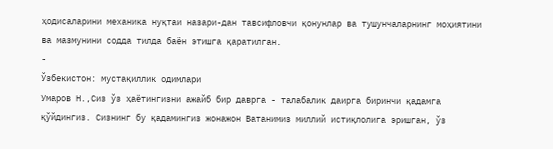ҳодисаларини механика нуқтаи назари-дан тавсифловчи қонунлар ва тушунчаларнинг моҳиятини ва мазмунини содда тилда баён этишга қаратилган.
-
Ўзбекистон: мустақиллик одимлари
Умаров Н.,Сиз ўз ҳаётингизни ажайб бир даврга - талабалик даирга биринчи қадамга қўйдингиз. Сизнинг бу қадамингиз жонажон Ватанимиз миллий истиқлолига эришган, ўз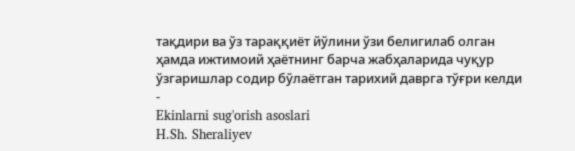тақдири ва ўз тараққиёт йўлини ўзи белигилаб олган ҳамда ижтимоий ҳаётнинг барча жабҳаларида чуқур ўзгаришлар содир бўлаётган тарихий даврга тўғри келди
-
Ekinlarni sug'orish asoslari
H.Sh. Sheraliyev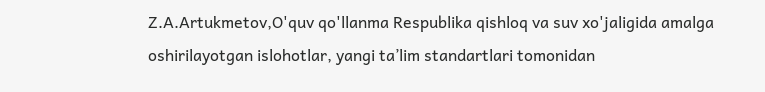Z.A.Artukmetov,O'quv qo'llanma Respublika qishloq va suv xo'jaligida amalga oshirilayotgan islohotlar, yangi ta’lim standartlari tomonidan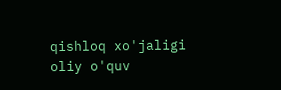qishloq xo'jaligi oliy o'quv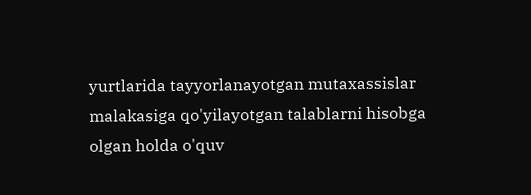yurtlarida tayyorlanayotgan mutaxassislar malakasiga qo'yilayotgan talablarni hisobga olgan holda o'quv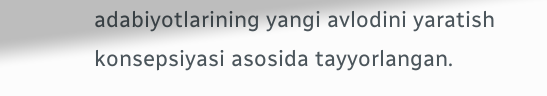adabiyotlarining yangi avlodini yaratish konsepsiyasi asosida tayyorlangan.